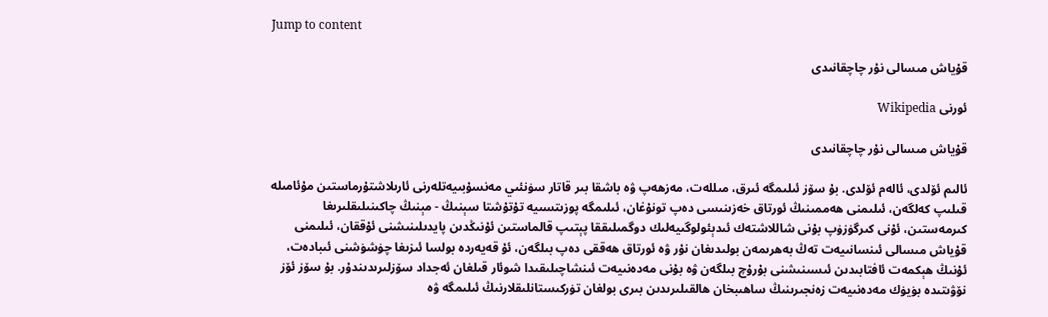Jump to content

قۇياش مىسالى نۇر چاچقانىدى

ئورنى Wikipedia

قۇياش مىسالى نۇر چاچقانىدى

ئالىم ئۆلدى، ئالەم ئۆلدى. بۇ سۆز ئىلىمگە ئىرق، مىللەت، مەزھەپ ۋە باشقا بىر قاتار سۈنئىي مەنسۇبىيەتلەرنى ئارىلاشتۇرماستىن مۇئامىلە قىلىپ كەلگەن، ئىلىمنى ھەممىنىڭ ئورتاق خەزىنىسى دەپ تونۇغان، ئىلىمگە پوزىتسىيە تۇتۇشتا سېنىڭ - مېنىڭ چاكىنىلىقلىرىغا كىرمەستىن، ئۇنى كىرگۈزۈپ بۇنى شاللاشتەك ئىدېئولوگىيەلىك دوگمىلىققا پېتىپ قالماستىن ئۇنىڭدىن پايدىلىنىشنى ئۇققان، ئىلىمنى قۇياش مىسالى ئىنسانىيەت تەڭ بەھرىمەن بولىدىغان نۇر ۋە ئورتاق ھەققى دەپ بىلگەن، ئۇ قەيەردە بولسا ئىزىغا چۈشۈشنى ئىبادەت، ئۇنىڭ ھېكمەت ئافتابىدىن ئىسىنىشنى بۇرۇچ بىلگەن ۋە بۇنى مەدەنىيەت ئىنشاچىلىقىدا شوئار قىلغان ئەجداد سۆزلىرىدىندۇر. بۇ سۆز ئۆز نۆۋىتىدە بۈيۈك مەدەنىيەت زەنجىرىنىڭ ساھىبخان ھالقىلىرىدىن بىرى بولغان تۈركىستانلىقلارنىڭ ئىلىمگە ۋە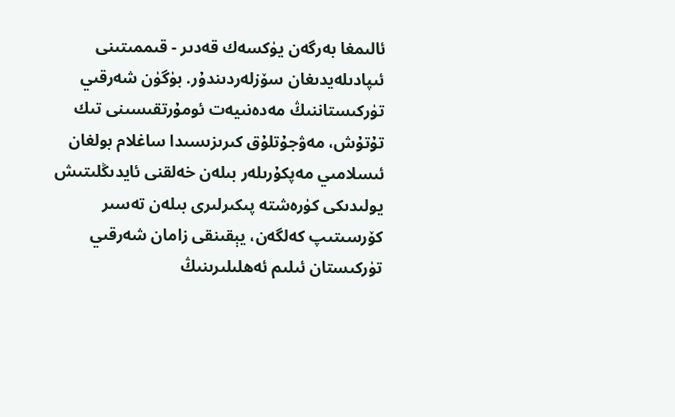ئالىمغا بەرگەن يۈكسەك قەدىر - قىممىتىنى ئىپادىلەيدىغان سۆزلەردىندۇر. بۈگۈن شەرقىي تۈركىستاننىڭ مەدەنىيەت ئومۇرتقىسىنى تىك تۇتۇش، مەۋجۇتلۇق كىرىزىسىدا ساغلام بولغان ئىسلامىي مەپكۇرىلەر بىلەن خەلقنى ئايدىڭلىتىش يولىدىكى كۈرەشتە پىكىرلىرى بىلەن تەسىر كۆرسىتىپ كەلگەن، يېقىنقى زامان شەرقىي تۈركىستان ئىلىم ئەھلىلىرىنىڭ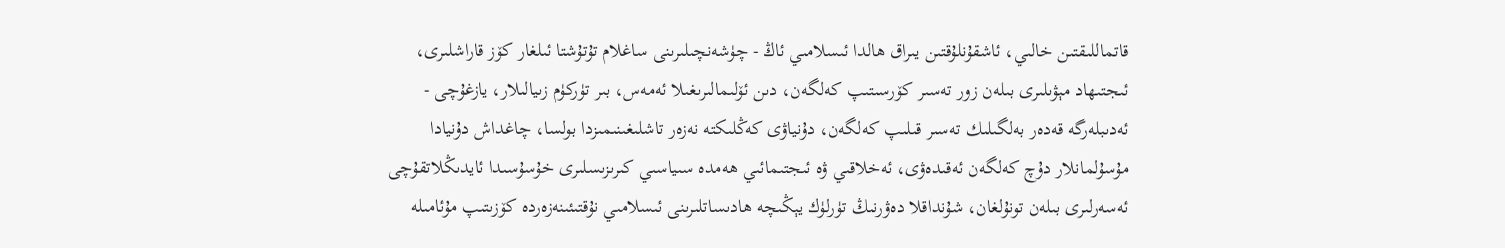قاتماللىقتىن خالىي، ئاشقۇنلۇقتىن يىراق ھالدا ئىسلامىي ئاڭ - چۈشەنچىلىرىنى ساغلام تۇتۇشتا ئىلغار كۆز قاراشلىرى، ئىجتىھاد مېۋىلىرى بىلەن زور تەسىر كۆرسىتىپ كەلگەن، دىن ئۆلىمالىرىغىلا ئەمەس، بىر تۈركۈم زىيالىلار، يازغۇچى - ئەدىبلەرگە قەدەر بەلگىلىك تەسىر قىلىپ كەلگەن، دۇنياۋى كەڭلىكتە نەزەر تاشلىغىنىمىزدا بولسا، چاغداش دۇنيادا مۇسۇلمانلار دۇچ كەلگەن ئەقىدەۋى، ئەخلاقىي ۋە ئىجتىمائىي ھەمدە سىياسىي كىرىزىسلىرى خۇسۇسىدا ئايدىڭلاتقۇچى ئەسەرلىرى بىلەن تونۇلغان، شۇنداقلا دەۋرنىڭ تۈرلۈك يېڭىچە ھادىساتلىرىنى ئىسلامىي نۇقتىئىنەزەردە كۆزىتىپ مۇئامىلە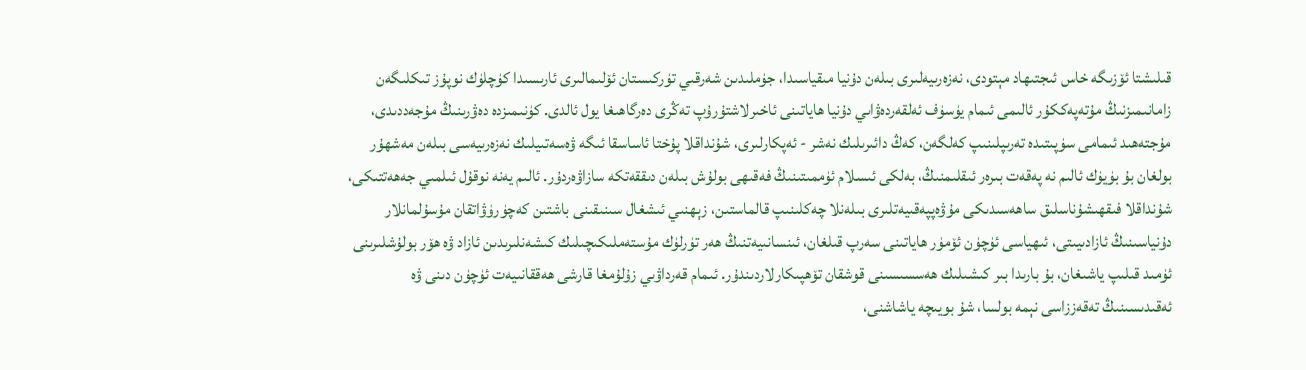قىلىشتا ئۆزىگە خاس ئىجتىھاد مېتودى، نەزەرىيەلىرى بىلەن دۇنيا مىقياسىدا، جۈملىدىن شەرقىي تۈركىستان ئۆلىمالىرى ئارىسىدا كۈچلۈك نوپۇز تىكلىگەن زامانىمىزنىڭ مۇتەپەككۇر ئالىمى ئىمام يۈسۈف ئەلقەردەۋاىي دۇنيا ھاياتىنى ئاخىرلاشتۇرۇپ تەڭرى دەرگاھىغا يول ئالدى. كۈنىمىزدە دەۋرىنىڭ مۇجەددىدى، مۇجتەھىد ئىمامى سۈپىتىدە تەرىپلىنىپ كەلگەن، كەڭ دائىرىلىك نەشر - ئەپكارلىرى، شۇنداقلا پۇختا ئاساسقا ئىگە ۋەسەتىيلىك نەزەرىيەسى بىلەن مەشھۇر بولغان بۇ بۈيۈك ئالىم نە پەقەت بىرەر ئىقلىمنىڭ، بەلكى ئىسلام ئۈممىتىنىڭ فەقىھى بولۇش بىلەن دىققەتكە سازاۋەردۇر. ئالىم يەنە نوقۇل ئىلمىي جەھەتتىكى، شۇنداقلا فىقھىشۇناسلىق ساھەسىدىكى مۇۋەپپەقىيەتلىرى بىلەنلا چەكلىنىپ قالماستىن، زېھنىي ئىشغال سىنىقىنى باشتىن كەچۈرۈۋاتقان مۇسۇلمانلار دۇنياسىنىڭ ئازادىيىتى، ئىھياسى ئۈچۈن ئۆمۈر ھاياتىنى سەرپ قىلغان، ئىنسانىيەتنىڭ ھەر تۈرلۈك مۇستەملىكىچىلىك كىشەنلىرىدىن ئازاد ۋە ھۆر بولۇشلىرىنى ئۈمىد قىلىپ ياشىغان، بۇ بارىدا بىر كىشىلىك ھەسسىسىنى قوشقان تۆھپىكارلاردىندۇر. ئىمام قەرداۋىي زۇلۇمغا قارشى ھەققانىيەت ئۈچۈن دىنى ۋە ئەقىدىسىنىڭ تەقەززاسى نېمە بولسا، شۇ بويىچە ياشاشنى،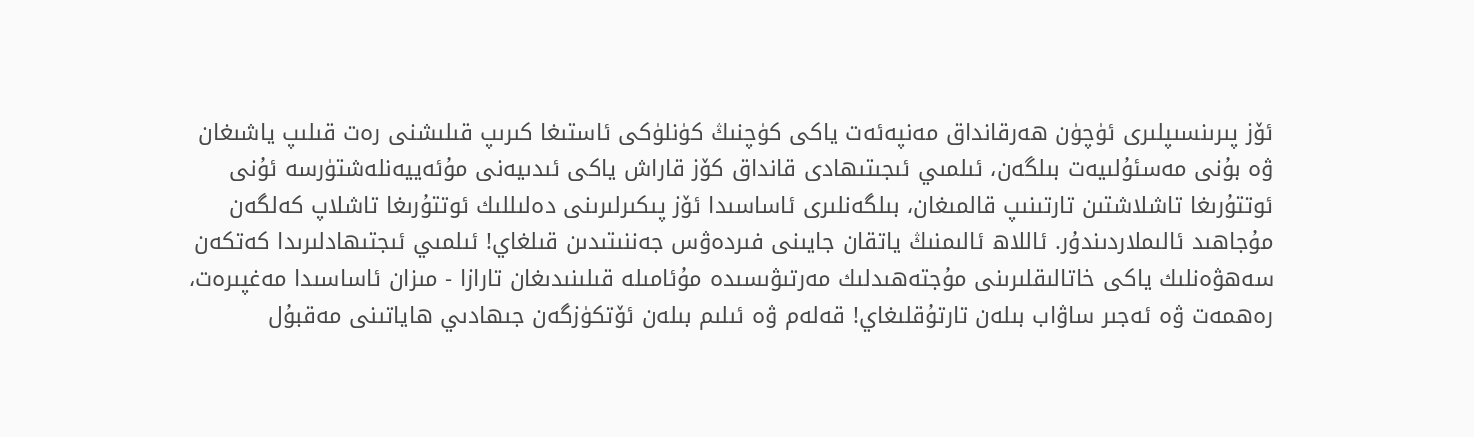ئۆز پىرىنسىپلىرى ئۈچۈن ھەرقانداق مەنپەئەت ياكى كۈچنىڭ كۈنلۈكى ئاستىغا كىرىپ قىلىشنى رەت قىلىپ ياشىغان ۋە بۇنى مەسئۇلىيەت بىلگەن، ئىلمىي ئىجىتىھادى قانداق كۆز قاراش ياكى ئىدىيەنى مۇئەييەنلەشتۈرسە ئۇنى ئوتتۇرىغا تاشلاشتىن تارتىنىپ قالمىغان، بىلگەنلىرى ئاساسىدا ئۆز پىكىرلىرىنى دەلىللىك ئوتتۇرىغا تاشلاپ كەلگەن مۇجاھىد ئالىملاردىندۇر. ئاللاھ ئالىمنىڭ ياتقان جايىنى فىردەۋس جەننىتىدىن قىلغاي! ئىلمىي ئىجتىھادلىرىدا كەتكەن سەھۋەنلىك ياكى خاتالىقلىرىنى مۇجتەھىدلىك مەرتىۋىسىدە مۇئامىلە قىلىنىدىغان تارازا - مىزان ئاساسىدا مەغپىرەت، رەھمەت ۋە ئەجىر ساۋاب بىلەن تارتۇقلىغاي! قەلەم ۋە ئىلىم بىلەن ئۆتكۈزگەن جىھادىي ھاياتىنى مەقبۇل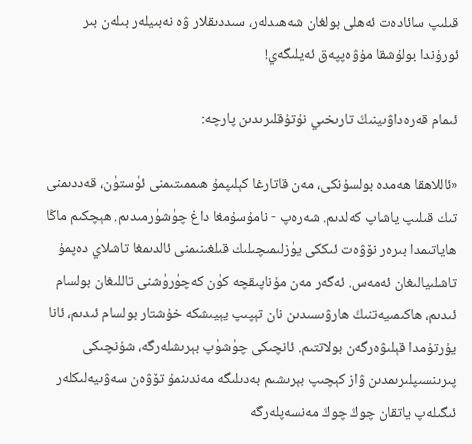قىلىپ سائادەت ئەھلى بولغان شەھىدلەر، سىددىقلار ۋە نەبىيلەر بىلەن بىر ئورۇندا بولۇشقا مۇۋەپپەق ئەيلىگەي!

ئىمام قەرەداۋىينىڭ تارىخىي نۇتۇقلىرىدىن پارچە:

«ئاللاھقا ھەمدە بولسۇنكى، مەن قاتارغا كېلىپمۇ ھىممىتىمنى ئۈستۈن، قەددىمنى تىك قىلىپ ياشاپ كەلدىم. شەرەپ - نامۇسۇمغا داغ چۈشۈرمىدىم. ھېچكىم ماڭا ھاياتىمدا بىرەر نۆۋەت ئىككى يۈزلىمىچىلىك قىلغىنىمنى ئالدىمغا تاشلاي دەپمۇ تاشلىيالىغان ئەمەس. ئەگەر مەن مۇناپىقچە كۈن كەچۈرۈشنى تاللىغان بولسام ئىدىم، ھاكىمىيەتنىڭ ھارۋىسىدىن نان تېپىپ يېيىشكە خۇشتار بولسام ئىدىم، ئانا يۇرتۇمدا قېلىۋەرگەن بولاتتىم. ئانچىكى چۈشۈپ بېرىشلەرگە، شۇنچىكى پىرىنسىپلىرىمدىن ۋاز كېچىپ بېرىشىم بەدىلىگە مەندىنمۇ تۆۋەن سەۋىيەلىكلەر ئىگىلەپ ياتقان چوڭ چوڭ مەنسەپلەرگە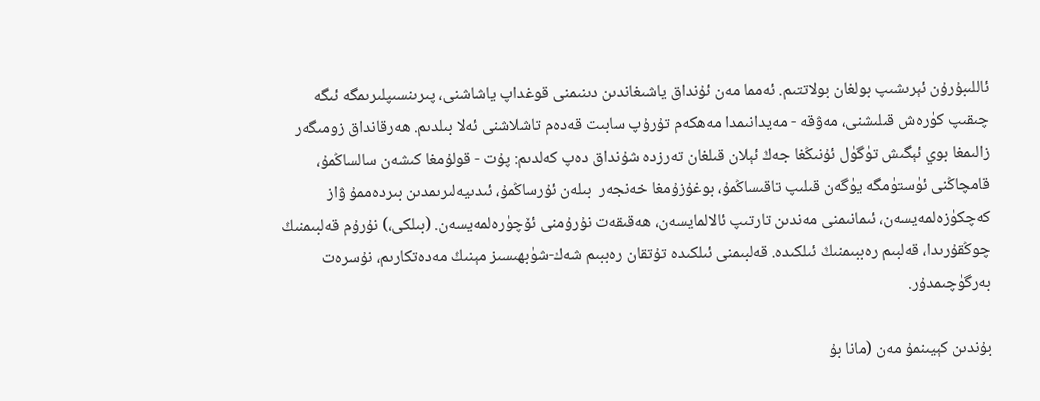ئاللىبۇرۇن ئېرىشىپ بولغان بولاتتىم. ئەمما مەن ئۇنداق ياشىغاندىن دىنىمنى قوغداپ ياشاشنى، پىرىنسىپلىرىمگە ئىگە چىقىپ كۈرەش قىلىشنى، مەۋقە - مەيدانىمدا مەھكەم تۇرۇپ سابىت قەدەم تاشلاشنى ئەلا بىلدىم. ھەرقانداق زومىگەر زالىمغا بوي ئېگىش تۈگۈل ئۇنىڭغا جەڭ ئېلان قىلغان تەرزدە شۇنداق دەپ كەلدىم: پۇت - قولۇمغا كىشەن سالساڭمۇ، قامچاڭنى ئۈستۈمگە يۈگەن قىلىپ تاقىساڭمۇ، بوغۇزۇمغا خەنجەر  بىلەن ئۇرساڭمۇ، ئىدىيەلىرىمدىن بىردەممۇ ۋاز كەچكۈزەلمەيسەن، ئىمانىمنى مەندىن تارتىپ ئالالمايسەن، ھەقىقەت نۇرۇمنى ئۆچۈرەلمەيسەن. (بىلكى،) نۇرۇم قەلبىمنىڭ چوڭقۇرىدا، قەلبىم رەببىمنىڭ ئىلكىدە. قەلبىمنى ئىلكىدە تۇتقان رەببىم شەك-شۈبھىسىز مېنىڭ مەدەتكارىم، نۇسرەت بەرگۈچىمدۇر.

بۇندىن كېيىنمۇ مەن (مانا بۇ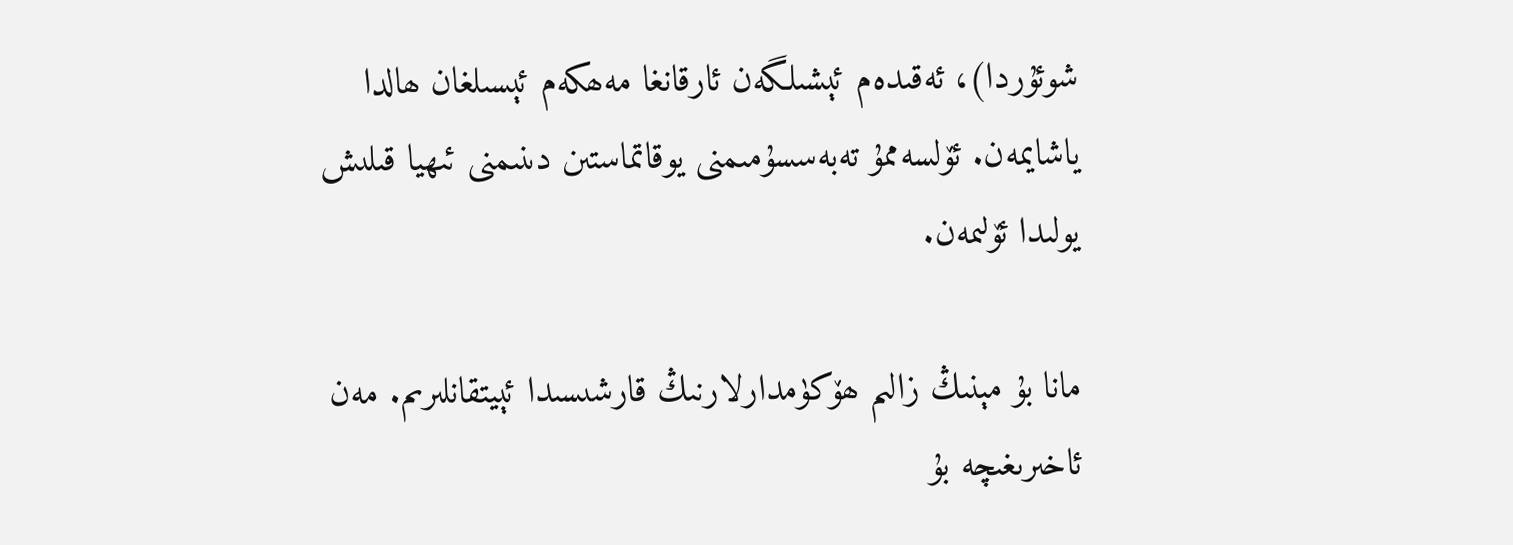شوئۇردا)، ئەقىدەم ئېشىلگەن ئارقانغا مەھكەم ئېسىلغان ھالدا ياشايمەن. ئۆلسەممۇ تەبەسسۇمىمنى يوقاتماستىن دىنىمنى ئىھيا قىلىش يولىدا ئۆلىمەن.

مانا بۇ مېنىڭ زالىم ھۆكۈمدارلارنىڭ قارشىسىدا ئېيتقانلىرىم. مەن ئاخىرىغىچە بۇ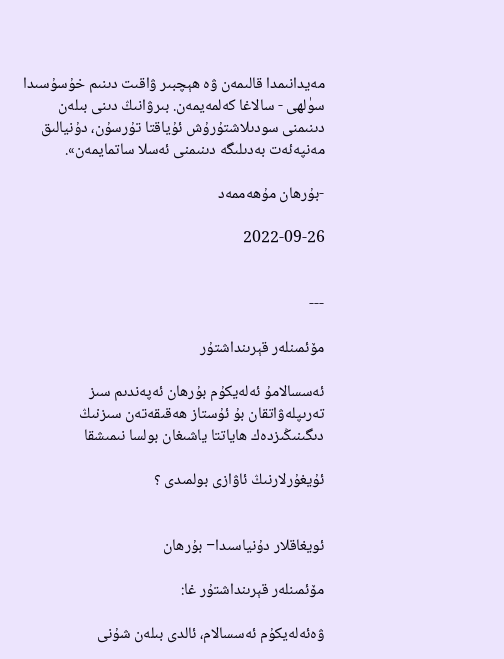مەيدانىمدا قالىمەن ۋە ھېچبىر ۋاقىت دىنىم خۇسۇسىدا سۈلھى - سالاغا كەلمەيمەن. بىرۋانىڭ دىنى بىلەن دىنىمنى سودىلاشتۇرۇش ئۇياقتا تۇرسۇن، دۇنيالىق مەنپەئەت بەدىلىگە دىنىمنى ئەسلا ساتمايمەن».

-بۇرھان مۇھەممەد

2022-09-26


---

مۆئمىنلەر قېرىنداشتۇر

ئەسسالامۇ ئەلەيكۇم بۇرھان ئەپەندىم سىز تەرىپلەۋاتقان بۇ ئۇستاز ھەقىقەتەن سىزنىڭ دىگىنىڭىزدەك ھاياتتا ياشىغان بولسا نىمىشقا

ئۇيغۇرلارنىڭ ئاۋازى بولمىدى ؟


ئويغاقلار دۇنياسىدا− بۇرھان

مۆئمىنلەر قېرىنداشتۇر غا:

ۋەئەلەيكۇم ئەسسالام، ئالدى بىلەن شۇنى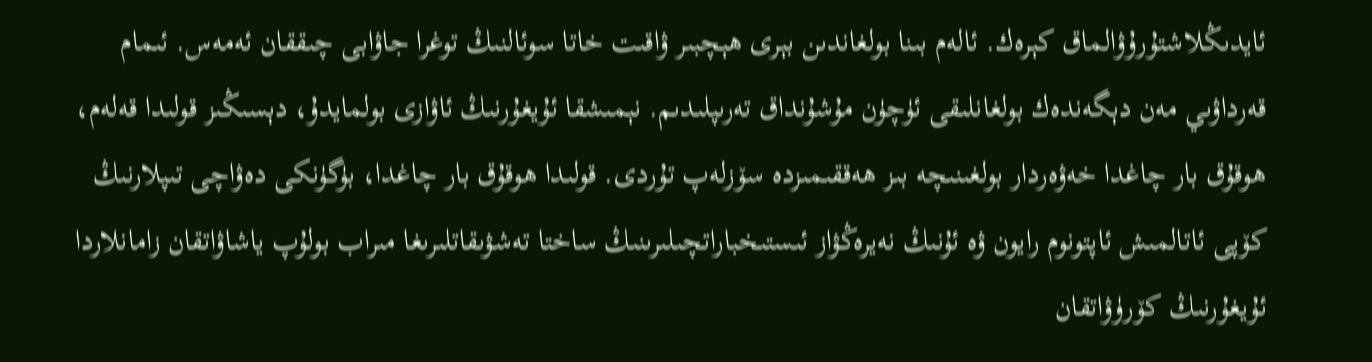ئايدىڭلاشتۇرۇۋالماق كېرەك. ئالەم بىنا بولغاندىن بېرى ھېچبىر ۋاقىت خاتا سوئالنىڭ توغرا جاۋابى چىققان ئەمەس. ئىمام قەرداۋىي مەن دېگەندەك بولغانلىقى ئۈچۈن مۇشۇنداق تەرىپلىدىم. نېمىشقا ئۇيغۇرنىڭ ئاۋازى بولمايدۇ، دېسىڭىز قولىدا قەلەم، ھوقۇق بار چاغدا خەۋەردار بولغىنىچە بىز ھەققىمىزدە سۆزلەپ تۇردى. قولىدا ھوقۇق بار چاغدا، بۈگۈنكى دەۋاچى تىپلارنىڭ كۆپى ئاتالمىش ئاپتونوم رايون ۋە ئۇنىڭ نەيرەڭۋاز ئىستىخباراتچىلىرىنىڭ ساختا تەشۋىقاتلىرىغا مىراب بولۇپ ياشاۋاتقان زامانلاردا ئۇيغۇرنىڭ كۆرۈۋاتقان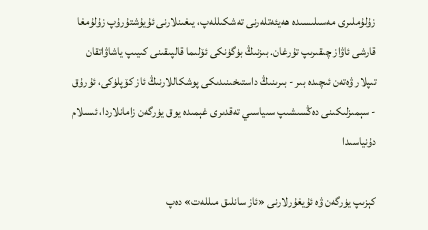زۇلۇملىرى مەسىلىسىدە ھەيئەتلەرنى تەشكىللەپ، يىغىنلارنى ئۇيۇشتۇرۇپ زۇلۇمغا قارشى ئاۋاز چىقىرىپ تۇرغان. بىزنىڭ بۈگۈنكى ئۆلىما قالپىقىنى كىيىپ ياشاۋاتقان تىپلار ۋەتەن ئىچىدە بىر - بىرىنىڭ داستىخىنىدىكى پوشكاللارنىڭ ئاز كۆپلۈكى، ئۇرۇق - سېمىزلىكىنى دەڭسىشىپ سىياسىي تەقدىرى غېمىدە يوق يۈرگەن زامانلاردا، ئىسلام دۇنياسىدا

كېزىپ يۈرگەن ۋە ئۇيغۇرلارنى «ئاز سانلىق مىللەت» دەپ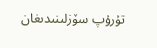تۇرۇپ سۆزلىنىدىغان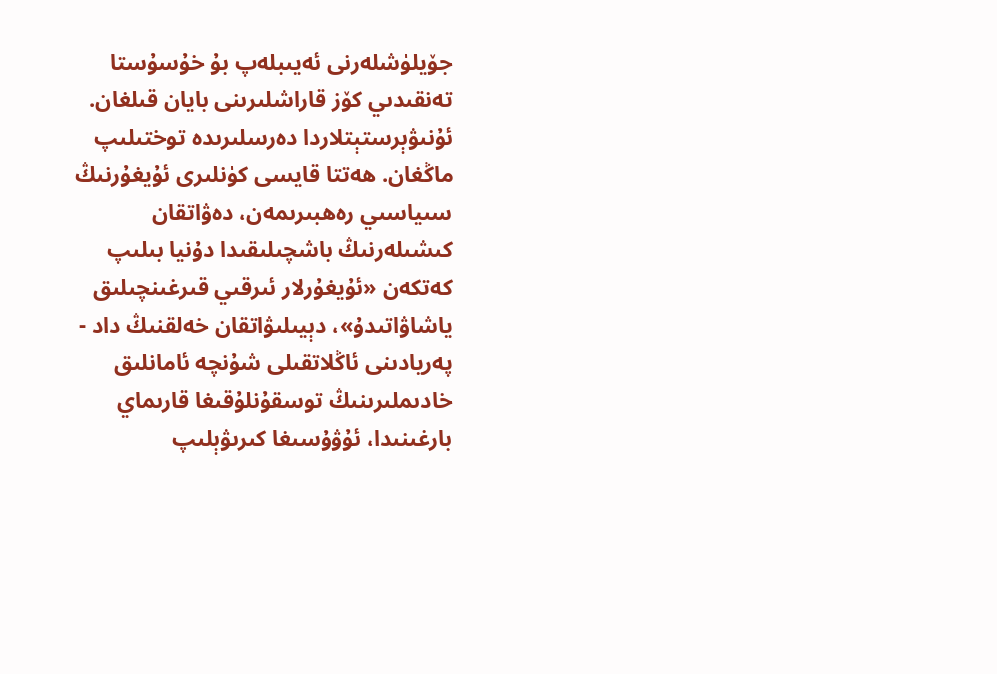جۆيلۈشلەرنى ئەيىبلەپ بۇ خۇسۇستا تەنقىدىي كۆز قاراشلىرىنى بايان قىلغان. ئۇنىۋېرستېتلاردا دەرسلىرىدە توختىلىپ ماڭغان. ھەتتا قايسى كۈنلىرى ئۇيغۇرنىڭ سىياسىي رەھبىرىمەن، دەۋاتقان كىشىلەرنىڭ باشچىلىقىدا دۇنيا بىلىپ كەتكەن «ئۇيغۇرلار ئىرقىي قىرغىنچىلىق ياشاۋاتىدۇ»، دېيىلىۋاتقان خەلقنىڭ داد - پەريادىنى ئاڭلاتقىلى شۇنچە ئامانلىق خادىملىرىنىڭ توسقۇنلۇقىغا قارىماي بارغىنىدا، ئۇۋۇسىغا كىرىۋېلىپ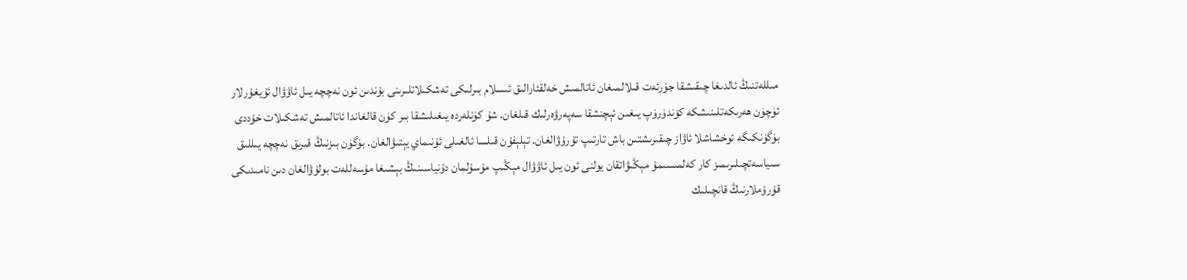مىللەتنىڭ ئالدىغا چىقىشقا جۈرئەت قىلالمىغان ئاتالمىش خەلقئارالىق ئىسلام بىرلىكى تەشكىلاتلىرىنى بۇندىن ئون نەچچە يىل ئاۋۋال ئۇيغۇرلار ئۈچۈن ھەرىكەتلىنىشكە كۆندۈرۈپ يىغىن ئېچنشقا سەپەرۋەرلىك قىلغان. شۇ كۈنلەردە يىغىلىشقا بىر كۈن قالغاندا ئاتالمىش تەشكىلات خۇددى بۈگۈنكىگە ئوخشاشلا ئاۋاز چىقىرىشتىن باش تارتىپ تۇرۇۋالغان. تېلېفۇن قىلسا ئالغىلى ئۇنىماي يېتىۋالغان. بۈگۈن بىزنىڭ قىرىق نەچچە يىللىق سىياسەتچىلىرىمىز كار كەلمىسىمۇ مېڭىۋاتقان يولنى ئون يىل ئاۋۋال مېڭىپ مۇسۇلمان دۇنياسىنىڭ بېشىغا مۇسەللەت بولۇۋالغان دىن نامىدىكى قۇرۇملارنىڭ قانچىلىك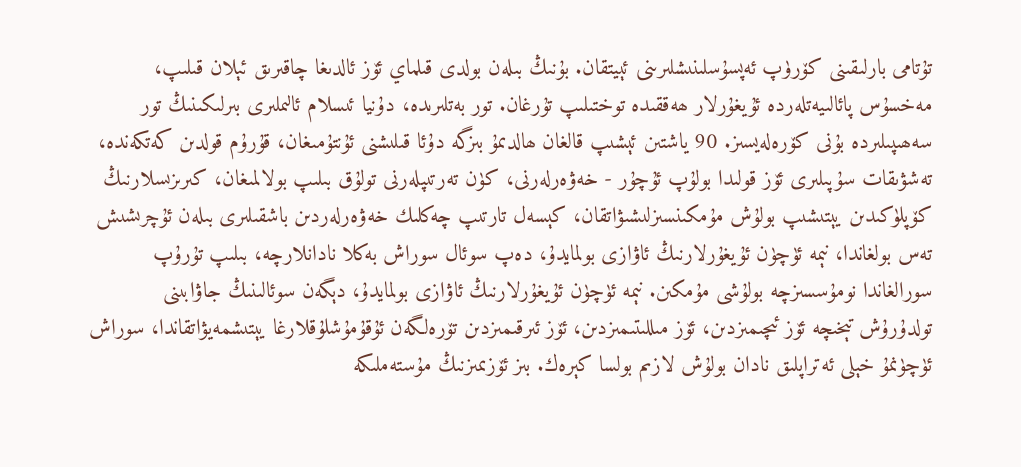تۇتامى بارلىقىنى كۆرۈپ ئەپسۇسلىنىشلىرىنى ئېيتقان. بۇنىڭ بىلەن بولدى قىلماي ئۆز ئالدىغا چاقىرىق ئېلان قىلىپ، مەخسۇس پائالىيەتلەردە ئۇيغۇرلار ھەققىدە توختىلىپ تۇرغان. تور بەتلىرىدە، دۇنيا ئىسلام ئالىملىرى بىرلىكىنىڭ تور سەھىپىلىردە بۇنى كۆرەلەيسىز. 90 ياشتىن ئېشىپ قالغان ھالدىمۇ بىزگە دۇئا قىلىشنى ئۇنتۇمىغان، قۇرۇم قولدىن كەتكەندە، تەشۋىقات سۇپىلىرى ئۆز قولىدا بولۇپ ئۇچۇر - خەۋەرلەرنى، كۈن تەرتىپلەرنى تولۇق بىلىپ بولالمىغان، كىرىزىسلارنىڭ كۆپلۈكىدىن يېتىشىپ بولۇش مۇمكىنسىزلىشىۋاتقان، كېسەل تارتىپ چەكلىك خەۋەرلەردىن باشقىلىرى بىلەن ئۇچرىشىش تەس بولغاندا، نېمە ئۈچۈن ئۇيغۇرلارنىڭ ئاۋازى بولمايدۇ، دەپ سوئال سوراش بەكلا نادانلارچە، بىلىپ تۇرۇپ سورالغاندا نومۇسسىزچە بولۇشى مۇمكىن. نېمە ئۈچۈن ئۇيغۇرلارنىڭ ئاۋازى بولمايدۇ، دېگەن سوئالىنىڭ جاۋابىنى تولدۇرۇش تېخىچە ئۆز ئىچىمىزدىن، ئۆز مىللىتىمىزدىن، ئۆز ئىرقىمىزدىن تۆرەلگەن ئۇقۇمۇشلۇقلارغا يېتىشمەيۋاتقاندا، سوراش ئۈچۈنمۇ خېلى ئەتراپلىق نادان بولۇش لازىم بولسا كېرەك. بىز ئۆزىمىزنىڭ مۇستەملىكە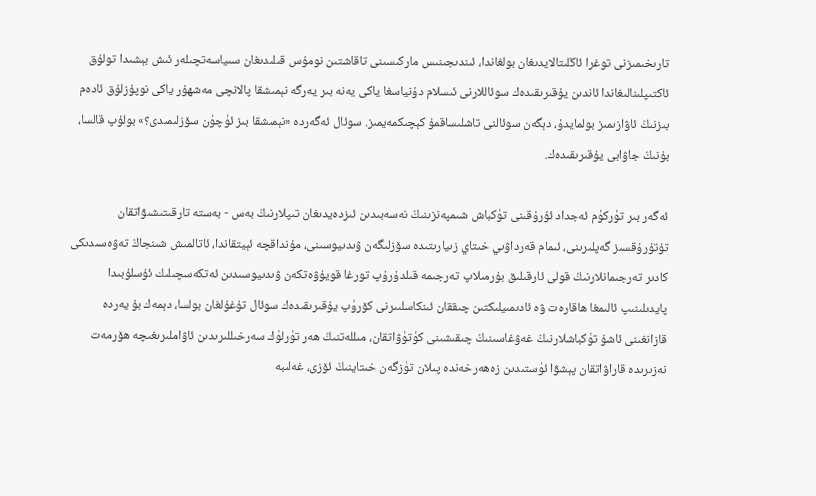تارىخىمىزنى توغرا ئاڭلىتالايدىغان بولغاندا، ئىندىجىنىس ماركىسىنى تاقاشتىن نومۇس قىلىدىغان سىياسەتچىلەر ئىش بېشىدا تولۇق ئاكتىپلىنالىغاندا ئاندىن يۇقىرىقىدەك سوئاللارنى ئىسلام دۇنياسغا ياكى يەنە بىر يەرگە نېمىشقا پالانچى مەشھۇر ياكى نوپۇزلۇق ئادەم بىزنىڭ ئاۋازىمىز بولمايدۇ، دېگەن سوئالنى تاشلىساقمۇ كېچىكمەيمىز. سوئال ئەگەردە «نېمىشقا بىز ئۈچۈن سۆزلىمىدى؟» بولۇپ قالسا، بۇنىڭ جاۋابى يۇقىرىقىدەك.

ئەگەر بىر تۈركۈم ئەجداد ئۇرۇقىنى تۈكباش شىمپەنزىنىڭ نەسەبىدىن ئىزدەيدىغان تىپلارنىڭ بەس - بەستە تارقىتىشىۋاتقان تۇتۇرۇقسىز گەپلىرىنى، ئىمام قەرداۋىي خىتاي زىيارىتىدە سۆزلىگەن ۋىدىيوسىنى، مۇنداقچە ئېيتقاندا، ئاتالمىش شىنجاڭ تەۋەسىدىكى كادىر تەرجىمانلارنىڭ قولى ئارقىلىق بۇرمىلاپ تەرجىمە قىلدۇرۇپ تورغا قويۇۋەتكەن ۋىدىيوسىدىن ئەتكەسچىلىك ئۇسلۇبىدا پايدىلىنىپ ئالىمغا ھاقارەت ۋە ئادىمىيلىكتىن چىققان ئىنكاسلىىرنى كۆرۈپ يۇقىرىقىدەك سوئال تۇغۇلغان بولسا، دېمەك بۇ يەردە قازانغىنى ئاشۇ تۈكباشلارنىڭ غەۋغاسىنىڭ چىقىشىنى كۈتۈۋاتقان، مىللەتنىڭ ھەر تۈرلۈك سەرخىللىرىدىن ئاۋاملىرىغىچە ھۆرمەت نەزىرىدە قاراۋاتقان پېشۋا ئۈستىدىن زەھەرخەندە پىلان تۈزگەن خىتاينىڭ ئۆزى، غەلىبە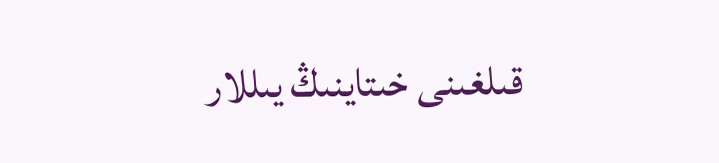قىلغىنى خىتاينىڭ يىللار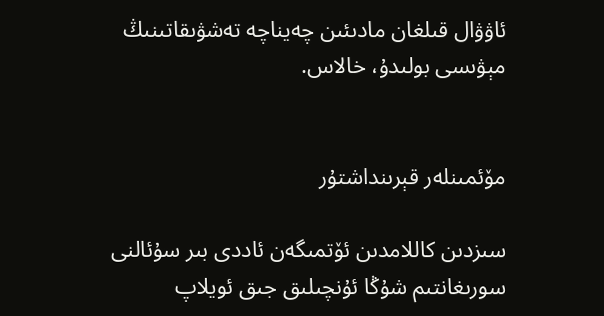ئاۋۋال قىلغان مادىئىن چەيناچە تەشۋىقاتىنىڭ مېۋىسى بولىدۇ، خالاس.


مۆئمىنلەر قېرىنداشتۇر

سىزدىن كاللامدىن ئۆتمىگەن ئاددى بىر سۇئالنى سورىغانتىم شۇڭا ئۇنچىلىق جىق ئويلاپ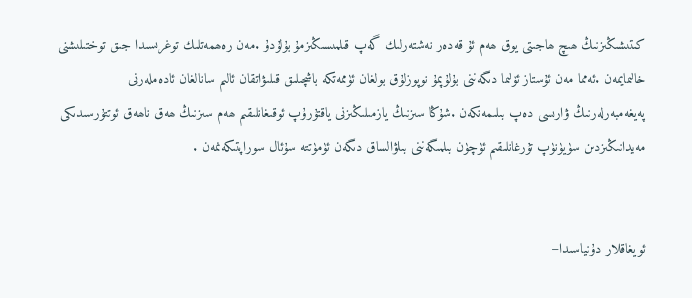كىتىشىڭىزنىڭ ھىچ ھاجىتى يوق ھەم ئۇ قەدەر نەشتەرلىك گەپ قىلمىسىڭىزمۇ بۇلۇدۇ .مەن رەھمەتلىك توغرىسىدا جىق توختىلىشنى خالىمايمەن .ئەمما مەن ئۇستاز ئۆلىما دىگەننى بۇلۇپمۇ نوپوزلۇق بولغان ئۈممەتكە باشچىلىق قىلىۋاتقان ئالىم سانالغان ئادەملەرنى پەيغەمبەرلەرنىڭ ۋارىسى دەپ بىلىمەنكەن .شۇڭا سىزنىڭ يازمىلىڭىزنى ياقتۇرۇپ ئوقىغانلىقىم ھەم سىزنىڭ ھەق ناھەق ئوتتۇرسىدىكى مەيدانىڭىزدىن سۈيۈنۈپ تۇرغانلىقىم ئۈچۈن بىلمىگەننى بىلۋالساق دىگەن ئۈمۈتتە سۇئال سوراپتىكەنمەن .


ئويغاقلار دۇنياسىدا−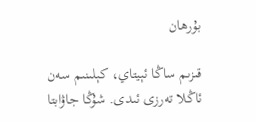بۇرھان

قىزىم ساڭا ئېيتاي، كېلىنىم سەن ئاڭلا تەرزى ئىدى. شۇڭا جاۋابتا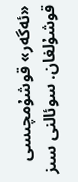«ئەگەر» قوشۇمچىسى قوشۇلغان. سوئالنى سىز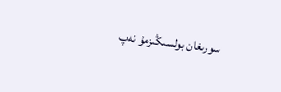سورىغان بولسىڭىزمۇ نەپ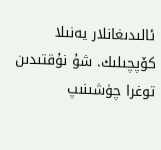ئالىدىغانلار يەنىلا كۆپچىلىك. شۇ نۇقتىدىن توغرا چۈشىنىپ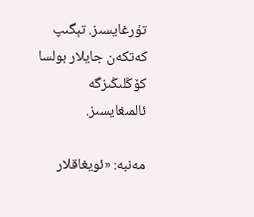تۇرغايسىز. تېگىپ كەتكەن جايلار بولسا كۆڭلىڭىزگە ئالمىغايسىز.

مەنبە: «ئويغاقلار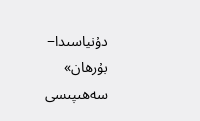دۇنياسىدا− بۇرھان» سەھىپىسى